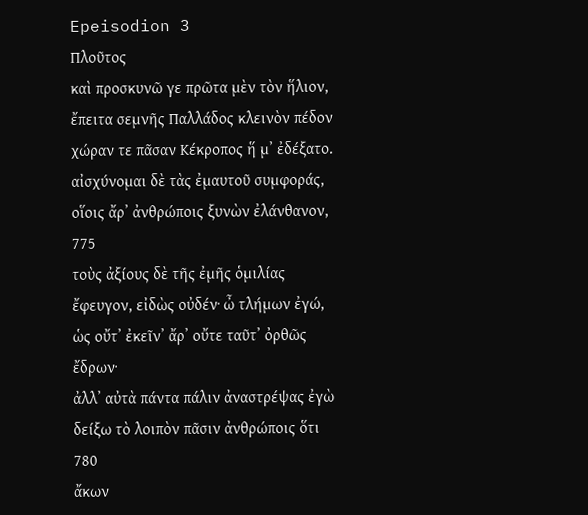Epeisodion 3
Πλοῦτος
καὶ προσκυνῶ γε πρῶτα μὲν τὸν ἥλιον,
ἔπειτα σεμνῆς Παλλάδος κλεινὸν πέδον
χώραν τε πᾶσαν Κέκροπος ἥ μʼ ἐδέξατο.
αἰσχύνομαι δὲ τὰς ἐμαυτοῦ συμφοράς,
οἵοις ἄρʼ ἀνθρώποις ξυνὼν ἐλάνθανον,
775
τοὺς ἀξίους δὲ τῆς ἐμῆς ὁμιλίας
ἔφευγον, εἰδὼς οὐδέν· ὦ τλήμων ἐγώ,
ὡς οὔτʼ ἐκεῖνʼ ἄρʼ οὔτε ταῦτʼ ὀρθῶς ἔδρων·
ἀλλʼ αὐτὰ πάντα πάλιν ἀναστρέψας ἐγὼ
δείξω τὸ λοιπὸν πᾶσιν ἀνθρώποις ὅτι
780
ἄκων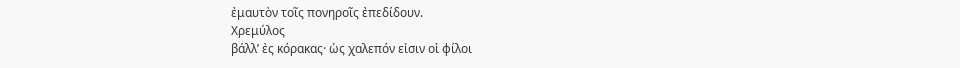ἐμαυτὸν τοῖς πονηροῖς ἐπεδίδουν.
Χρεμύλος
βάλλʼ ἐς κόρακας· ὡς χαλεπόν εἰσιν οἱ φίλοι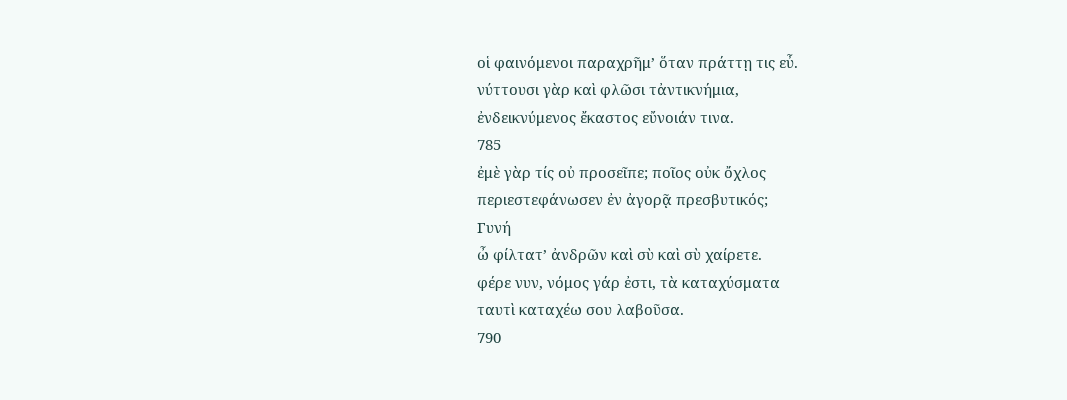οἱ φαινόμενοι παραχρῆμʼ ὅταν πράττῃ τις εὖ.
νύττουσι γὰρ καὶ φλῶσι τἀντικνήμια,
ἐνδεικνύμενος ἔκαστος εὔνοιάν τινα.
785
ἐμὲ γὰρ τίς οὐ προσεῖπε; ποῖος οὐκ ὄχλος
περιεστεφάνωσεν ἐν ἀγορᾷ πρεσβυτικός;
Γυνή
ὦ φίλτατʼ ἀνδρῶν καὶ σὺ καὶ σὺ χαίρετε.
φέρε νυν, νόμος γάρ ἐστι, τὰ καταχύσματα
ταυτὶ καταχέω σου λαβοῦσα.
790